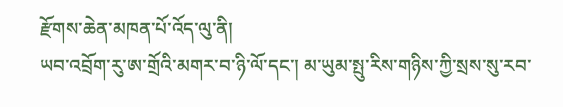རྫོགས་ཆེན་མཁན་པོ་འོད་ལུ་ནི།
ཡབ་འབྲོག་རུ་ཨ་གྲོའི་མགར་བ་ཉི་ལོ་དང་། མ་ཡུམ་སྤུ་རིས་གཉིས་ཀྱི་སྲས་སུ་རབ་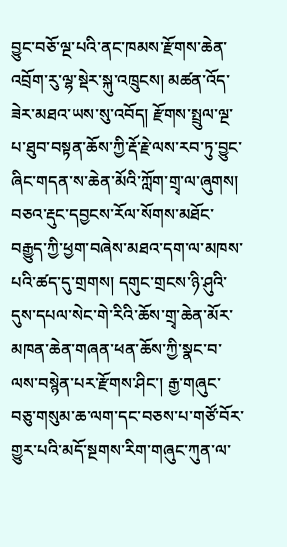བྱུང་བཅོ་ལྔ་པའི་ནང་ཁམས་རྫོགས་ཆེན་འབྲོག་རུ་ལྷ་སྡེར་སྐུ་འཁྲུངས། མཚན་འོད་ཟེར་མཐའ་ཡས་སུ་འབོད། རྫོགས་སྤྲུལ་ལྔ་པ་ཐུབ་བསྟན་ཆོས་ཀྱི་རྡོ་རྗེ་ལས་རབ་ཏུ་བྱུང་ཞིང་གདན་ས་ཆེན་མོའི་ཀློག་གྲྭ་ལ་ཞུགས། བཅའ་རྡུང་དབྱངས་རོལ་སོགས་མཐོང་བརྒྱུད་ཀྱི་ཕྱག་བཞེས་མཐའ་དག་ལ་མཁས་པའི་ཚད་དུ་གྲགས། དགུང་གྲངས་ཉི་ཤུའི་དུས་དཔལ་སེང་གེ་རིའི་ཆོས་གྲྭ་ཆེན་མོར་མཁན་ཆེན་གཞན་ཕན་ཆོས་ཀྱི་སྣང་བ་ལས་བསྙེན་པར་རྫོགས་ཤིང་། རྒྱ་གཞུང་བཅུ་གསུམ་ཆ་ལག་དང་བཅས་པ་གཙོ་བོར་གྱུར་པའི་མདོ་སྔགས་རིག་གཞུང་ཀུན་ལ་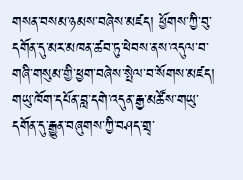གསན་བསམ་ཉམས་བཞེས་མཛད། ཕྱོགས་ཀྱི་བུ་དགོན་དུ་མར་མཁན་ཚབ་ཏུ་ཕེབས་ནས་འདུལ་བ་གཞི་གསུམ་གྱི་ཕྱག་བཞེས་སྤེལ་བ་སོགས་མཛད། གཡུ་ཁོག་དཔོན་བླ་དགེ་འདུན་རྒྱ་མཚོས་གཡུ་དགོན་དུ་རྒྱུན་བཞུགས་ཀྱི་བཤད་གྲྭ་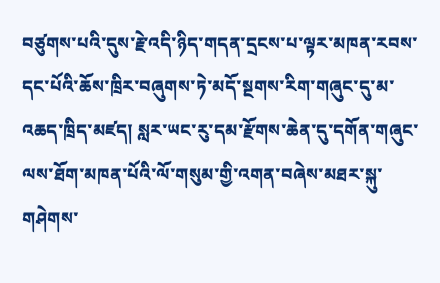བཙུགས་པའི་དུས་རྗེ་འདི་ཉིད་གདན་དྲངས་པ་ལྟར་མཁན་རབས་དང་པོའི་ཆོས་ཁྲིར་བཞུགས་ཏེ་མདོ་སྔགས་རིག་གཞུང་དུ་མ་འཆད་ཁྲིད་མཛད། སླར་ཡང་རུ་དམ་རྫོགས་ཆེན་དུ་དགོན་གཞུང་ལས་ཐོག་མཁན་པོའི་ལོ་གསུམ་གྱི་འགན་བཞེས་མཐར་སྐུ་གཤེགས་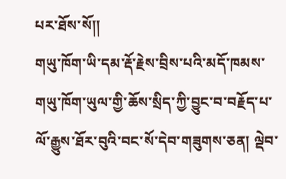པར་ཐོས་སོ།།
གཡུ་ཁོག་ཡི་དམ་རྡོ་རྗེས་བྲིས་པའི་མདོ་ཁམས་གཡུ་ཁོག་ཡུལ་གྱི་ཆོས་སྲིད་ཀྱི་བྱུང་བ་བརྗོད་པ་ལོ་རྒྱུས་ཐོར་བུའི་བང་སོ་དེབ་གཟུགས་ཅན། ལྡེབ་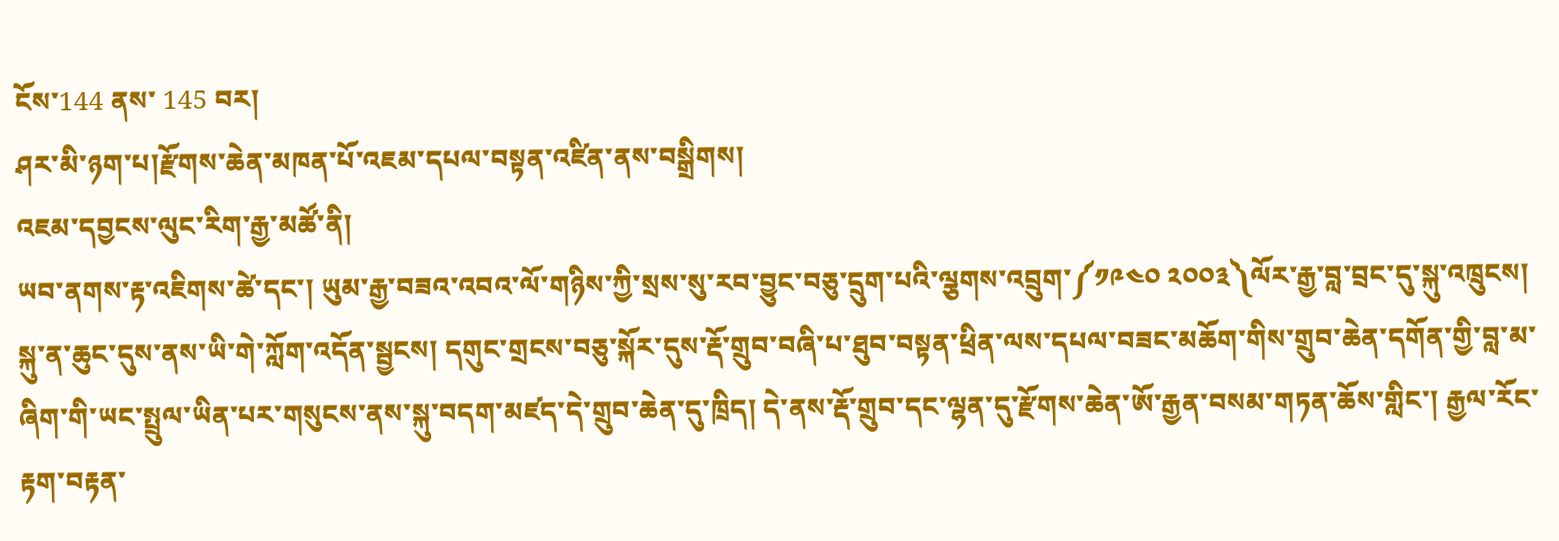ངོས་144 ནས་ 145 བར།
ཤར་མི་ཉག་པ།རྫོགས་ཆེན་མཁན་པོ་འཇམ་དཔལ་བསྟན་འཛིན་ནས་བསྒྲིགས།
འཇམ་དབྱངས་ལུང་རིག་རྒྱ་མཚོ་ནི།
ཡབ་ནགས་རྟ་འཇིགས་ཚེ་དང་། ཡུམ་རྒྱ་བཟའ་འབའ་ལོ་གཉིས་ཀྱི་སྲས་སུ་རབ་བྱུང་བཅུ་དྲུག་པའི་ལྕགས་འབྲུག་༼༡༩༤༠ ༢༠༠༣༽ལོར་རྒྱ་བླ་བྲང་དུ་སྐུ་འཁྲུངས།
སྐུ་ན་ཆུང་དུས་ནས་ཡི་གེ་ཀློག་འདོན་སྦྱངས། དགུང་གྲངས་བཅུ་སྐོར་དུས་རྡོ་གྲུབ་བཞི་པ་ཐུབ་བསྟན་ཕྲིན་ལས་དཔལ་བཟང་མཆོག་གིས་གྲུབ་ཆེན་དགོན་གྱི་བླ་མ་ཞིག་གི་ཡང་སྤྲུལ་ཡིན་པར་གསུངས་ནས་སྐུ་བདག་མཛད་དེ་གྲུབ་ཆེན་དུ་ཁྲིད། དེ་ནས་རྡོ་གྲུབ་དང་ལྷན་དུ་རྫོགས་ཆེན་ཨོ་རྒྱན་བསམ་གཏན་ཆོས་གླིང་། རྒྱལ་རོང་རྟག་བརྟན་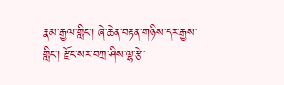རྣམ་རྒྱལ་གླིང་། ཞེ་ཆེན་བརྟན་གཉིས་དར་རྒྱས་གླིང་། རྫོང་སར་བཀྲ་ཤིས་ལྷ་རྩེ་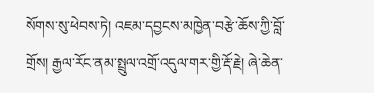སོགས་སུ་ཕེབས་ཏེ། འཇམ་དབྱངས་མཁྱེན་བརྩེ་ཆོས་ཀྱི་བློ་གྲོས། རྒྱལ་རོང་ནམ་སྤྲུལ་འགྲོ་འདུལ་གར་གྱི་རྡོ་རྗེ། ཞེ་ཆེན་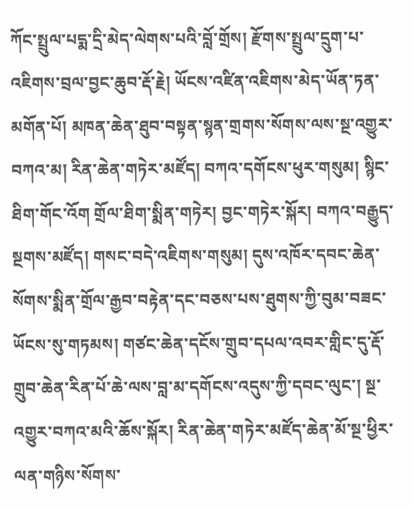ཀོང་སྤྲུལ་པདྨ་དྲི་མེད་ལེགས་པའི་བློ་གྲོས། རྫོགས་སྤྲུལ་དྲུག་པ་འཇིགས་བྲལ་བྱང་ཆུབ་རྡོ་རྗེ། ཡོངས་འཛིན་འཇིགས་མེད་ཡོན་ཏན་མགོན་པོ། མཁན་ཆེན་ཐུབ་བསྟན་སྙན་གྲགས་སོགས་ལས་སྔ་འགྱུར་བཀའ་མ། རིན་ཆེན་གཏེར་མཛོད། བཀའ་དགོངས་ཕུར་གསུམ། སྙིང་ཐིག་གོང་འོག གྲོལ་ཐིག་སྨིན་གཏེར། བྱང་གཏེར་སྐོར། བཀའ་བརྒྱུད་སྔགས་མཛོད། གསང་བདེ་འཇིགས་གསུམ། དུས་འཁོར་དབང་ཆེན་སོགས་སྨིན་གྲོལ་རྒྱབ་བརྟེན་དང་བཅས་པས་ཐུགས་ཀྱི་བུམ་བཟང་ཡོངས་སུ་གཏམས། གཙང་ཆེན་དངོས་གྲུབ་དཔལ་འབར་གླིང་དུ་རྡོ་གྲུབ་ཆེན་རིན་པོ་ཆེ་ལས་བླ་མ་དགོངས་འདུས་ཀྱི་དབང་ལུང་། སྔ་འགྱུར་བཀའ་མའི་ཆོས་སྐོར། རིན་ཆེན་གཏེར་མཛོད་ཆེན་མོ་སྔ་ཕྱིར་ལན་གཉིས་སོགས་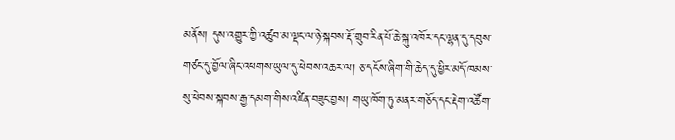མནོས། དུས་འགྱུར་ཀྱི་འཚུབ་མ་ལྡང་ལ་ཉེ་སྐབས་རྡོ་གྲུབ་རིན་པོ་ཆེ་སྐུ་འཁོར་དང་ལྷན་དུ་དབུས་གཙང་དུ་བྱོལ་ཞིང་འཕགས་ཡུལ་དུ་ཕེབས་འཆར་ལ། ཅ་དངོས་ཞིག་གི་ཆེད་དུ་ཕྱིར་མདོ་ཁམས་སུ་ཕེབས་སྐབས་རྒྱ་དམག་གིས་འཛིན་བཟུང་བྱས། གཡུ་ཁོག་ཏུ་མནར་གཅོད་དང་རྡེག་འཚོག་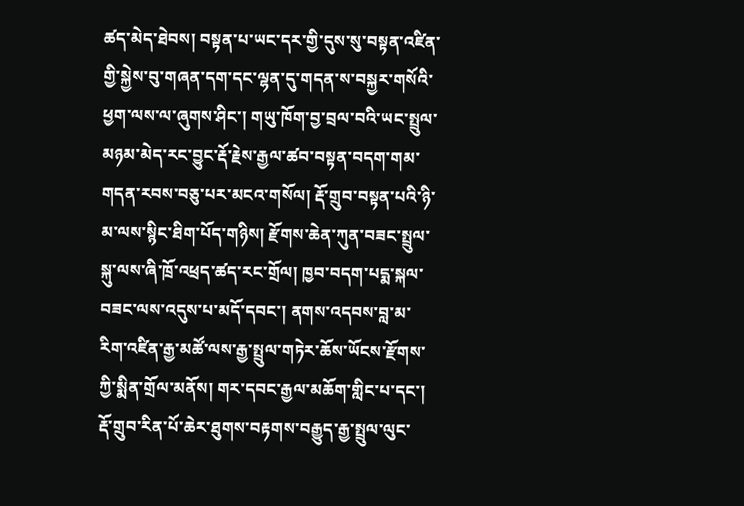ཚད་མེད་ཐེབས། བསྟན་པ་ཡང་དར་གྱི་དུས་སུ་བསྟན་འཛིན་གྱི་སྐྱེས་བུ་གཞན་དག་དང་ལྷན་དུ་གདན་ས་བསྐྱར་གསོའི་ཕྱག་ལས་ལ་ཞུགས་ཤིང་། གཡུ་ཁོག་བྱ་བྲལ་བའི་ཡང་སྤྲུལ་མཉམ་མེད་རང་བྱུང་རྡོ་རྗེས་རྒྱལ་ཚབ་བསྟན་བདག་གམ་གདན་རབས་བཅུ་པར་མངའ་གསོལ། རྡོ་གྲུབ་བསྟན་པའི་ཉི་མ་ལས་སྙིང་ཐིག་པོད་གཉིས། རྫོགས་ཆེན་ཀུན་བཟང་སྤྲུལ་སྐུ་ལས་ཞི་ཁྲོ་འཕྲད་ཚད་རང་གྲོལ། ཁྱབ་བདག་པདྨ་སྐལ་བཟང་ལས་འདུས་པ་མདོ་དབང་། ནགས་འདབས་བླ་མ་རིག་འཛིན་རྒྱ་མཚོ་ལས་རྒྱ་སྤྲུལ་གཏེར་ཆོས་ཡོངས་རྫོགས་ཀྱི་སྨིན་གྲོལ་མནོས། གར་དབང་རྒྱལ་མཆོག་གླིང་པ་དང་། རྡོ་གྲུབ་རིན་པོ་ཆེར་ཐུགས་བརྟགས་བརྒྱུད་རྒྱ་སྤྲུལ་ལུང་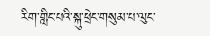རིག་གླིང་པའི་སྐུ་ཕྲེང་གསུམ་པ་ལུང་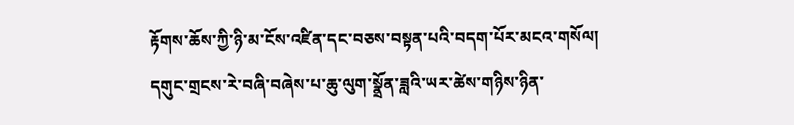རྟོགས་ཆོས་ཀྱི་ཉི་མ་ངོས་འཛིན་དང་བཅས་བསྟན་པའི་བདག་པོར་མངའ་གསོལ། དགུང་གྲངས་རེ་བཞི་བཞེས་པ་ཆུ་ལུག་སྣྲོན་ཟླའི་ཡར་ཚེས་གཉིས་ཉིན་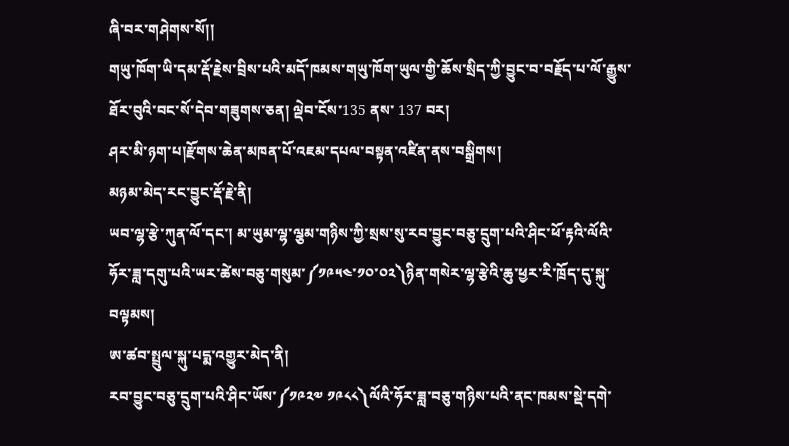ཞི་བར་གཤེགས་སོ།།
གཡུ་ཁོག་ཡི་དམ་རྡོ་རྗེས་བྲིས་པའི་མདོ་ཁམས་གཡུ་ཁོག་ཡུལ་གྱི་ཆོས་སྲིད་ཀྱི་བྱུང་བ་བརྗོད་པ་ལོ་རྒྱུས་ཐོར་བུའི་བང་སོ་དེབ་གཟུགས་ཅན། ལྡེབ་ངོས་135 ནས་ 137 བར།
ཤར་མི་ཉག་པ།རྫོགས་ཆེན་མཁན་པོ་འཇམ་དཔལ་བསྟན་འཛིན་ནས་བསྒྲིགས།
མཉམ་མེད་རང་བྱུང་རྡོ་རྗེ་ནི།
ཡབ་ལྷ་རྩེ་ཀུན་ལོ་དང་། མ་ཡུམ་ལྷ་ལྕམ་གཉིས་ཀྱི་སྲས་སུ་རབ་བྱུང་བཅུ་དྲུག་པའི་ཤིང་ཕོ་རྟའི་ལོའི་ཧོར་ཟླ་དགུ་པའི་ཡར་ཚེས་བཅུ་གསུམ་༼༡༩༥༤་༡༠་༠༢༽ཉིན་གསེར་ལྷ་རྩེའི་ཆུ་ཕྱར་རི་ཁྲོད་དུ་སྐུ་བལྟམས།
ཨ་ཚབ་སྤྲུལ་སྐུ་པདྨ་འགྱུར་མེད་ནི།
རབ་བྱུང་བཅུ་དྲུག་པའི་ཤིང་ཡོས་༼༡༩༢༧ ༡༩༨༨༽ལོའི་ཧོར་ཟླ་བཅུ་གཉིས་པའི་ནང་ཁམས་སྡེ་དགེ་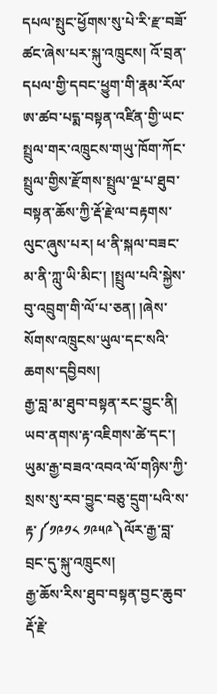དཔལ་སྤུང་ཕྱོགས་སུ་པེ་རི་རྫ་བཟོ་ཚང་ཞེས་པར་སྐུ་འཁྲུངས། འོ་བྲན་དཔལ་གྱི་དབང་ཕྱུག་གི་རྣམ་རོལ་ཨ་ཚབ་པདྨ་བསྟན་འཛིན་གྱི་ཡང་སྤྲུལ་གར་འཁྲུངས་གཡུ་ཁོག་ཀོང་སྤྲུལ་གྱིས་རྫོགས་སྤྲུལ་ལྔ་པ་ཐུབ་བསྟན་ཆོས་ཀྱི་རྡོ་རྗེ་ལ་བརྟགས་ལུང་ཞུས་པར། ཕ་ནི་སྐལ་བཟང་མ་ནི་ཀླུ་ཡི་མིང་། །སྤྲུལ་པའི་སྐྱེས་བུ་འབྲུག་གི་ལོ་པ་ཅན། །ཞེས་སོགས་འཁྲུངས་ཡུལ་དང་སའི་ཆགས་དབྱིབས།
རྒྱ་བླ་མ་ཐུབ་བསྟན་རང་བྱུང་ནི།
ཡབ་ནགས་རྟ་འཇིགས་ཚེ་དང་། ཡུམ་རྒྱ་བཟའ་འབའ་ལོ་གཉིས་ཀྱི་སྲས་སུ་རབ་བྱུང་བཅུ་དྲུག་པའི་ས་རྟ་༼༡༩༡༨ ༡༩༥༩༽ལོར་རྒྱ་བླ་བྲང་དུ་སྐུ་འཁྲུངས།
རྒྱ་ཆོས་རིས་ཐུབ་བསྟན་བྱང་ཆུབ་རྡོ་རྗེ་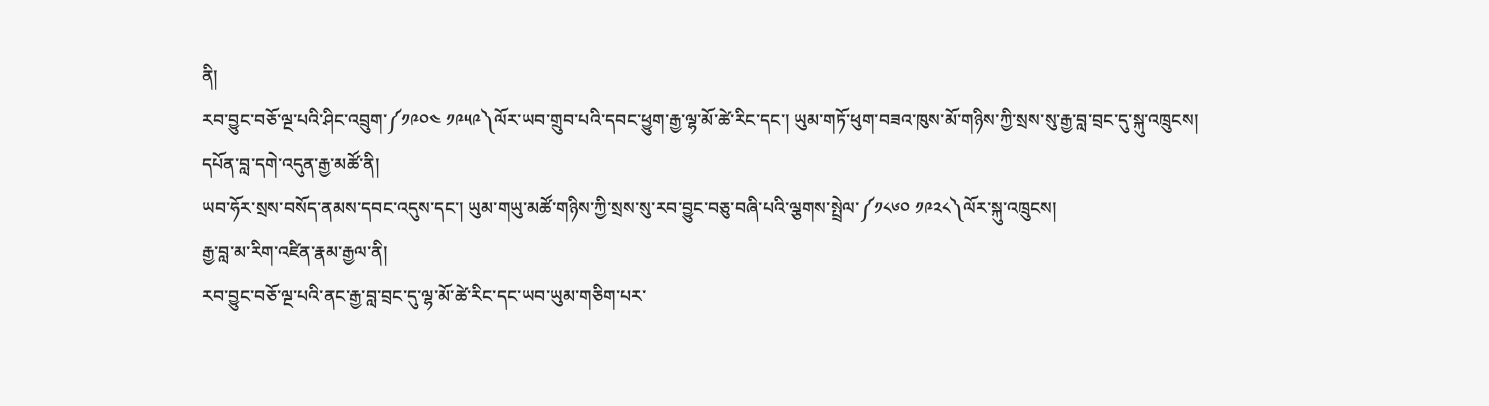ནི།
རབ་བྱུང་བཅོ་ལྔ་པའི་ཤིང་འབྲུག་༼༡༩༠༤ ༡༩༥༩༽ལོར་ཡབ་གྲུབ་པའི་དབང་ཕྱུག་རྒྱ་ལྷ་མོ་ཚེ་རིང་དང་། ཡུམ་གཏོ་ཕུག་བཟའ་ཁུས་མོ་གཉིས་ཀྱི་སྲས་སུ་རྒྱ་བླ་བྲང་དུ་སྐུ་འཁྲུངས།
དཔོན་བླ་དགེ་འདུན་རྒྱ་མཚོ་ནི།
ཡབ་ཧོར་སྲས་བསོད་ནམས་དབང་འདུས་དང་། ཡུམ་གཡུ་མཚོ་གཉིས་ཀྱི་སྲས་སུ་རབ་བྱུང་བཅུ་བཞི་པའི་ལྕགས་སྤྲེལ་༼༡༨༦༠ ༡༩༢༨༽ལོར་སྐུ་འཁྲུངས།
རྒྱ་བླ་མ་རིག་འཛིན་རྣམ་རྒྱལ་ནི།
རབ་བྱུང་བཅོ་ལྔ་པའི་ནང་རྒྱ་བླ་བྲང་དུ་ལྷ་མོ་ཚེ་རིང་དང་ཡབ་ཡུམ་གཅིག་པར་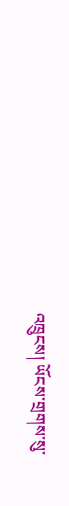འཁྲུངས། ཡོངས་གྲགས་སུ་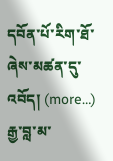དབོན་པོ་རིག་ཐོ་ཞེས་མཚན་དུ་འབོད། (more…)
རྒྱ་བླ་མ་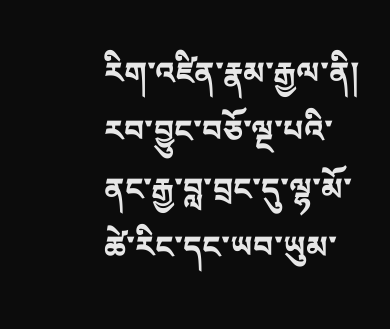རིག་འཛིན་རྣམ་རྒྱལ་ནི།
རབ་བྱུང་བཅོ་ལྔ་པའི་ནང་རྒྱ་བླ་བྲང་དུ་ལྷ་མོ་ཚེ་རིང་དང་ཡབ་ཡུམ་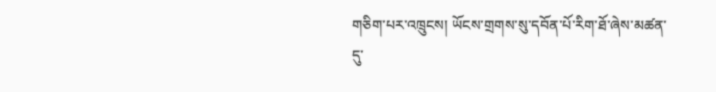གཅིག་པར་འཁྲུངས། ཡོངས་གྲགས་སུ་དབོན་པོ་རིག་ཐོ་ཞེས་མཚན་དུ་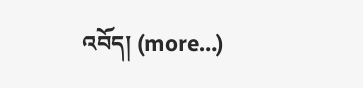འབོད། (more…)